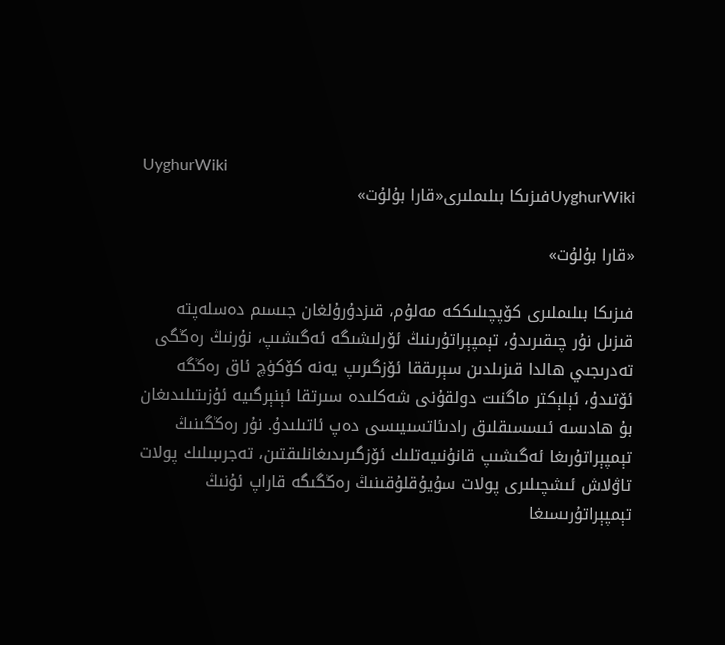UyghurWiki
UyghurWikiفىزىكا بىلىملىرى«قارا بۇلۇت»

«قارا بۇلۇت»

فىزىكا بىلىملىرى كۆپچىلىككە مەلۇم، قىزدۇرۇلغان جىسىم دەسلەپتە قىزىل نۇر چىقىرىدۇ، تېمپېراتۇرىنىڭ ئۆرلىشىگە ئەگىشىپ، نۇرنىڭ رەڭگى تەدرىجىي ھالدا قىزىلدىن سېرىققا ئۆزگىرىپ يەنە كۆكۈچ ئاق رەڭگە ئۆتىدۇ، ئېلېكتر ماگنىت دولقۇنى شەكلىدە سىرتقا ئېنېرگىيە ئۇزىتىلىدىغان بۇ ھادىسە ئىسسىقلىق رادىئاتسىيىسى دەپ ئاتىلىدۇ. نۇر رەڭگىنىڭ تېمپېراتۇرىغا ئەگىشىپ قانۇنىيەتلىك ئۆزگىرىدىغانلىقتىن، تەجرىبىلىك پولات تاۋلاش ئىشچىلىرى پولات سۇيۇقلۇقىنىڭ رەڭگىگە قاراپ ئۇنىڭ تېمپېراتۇرىسىغا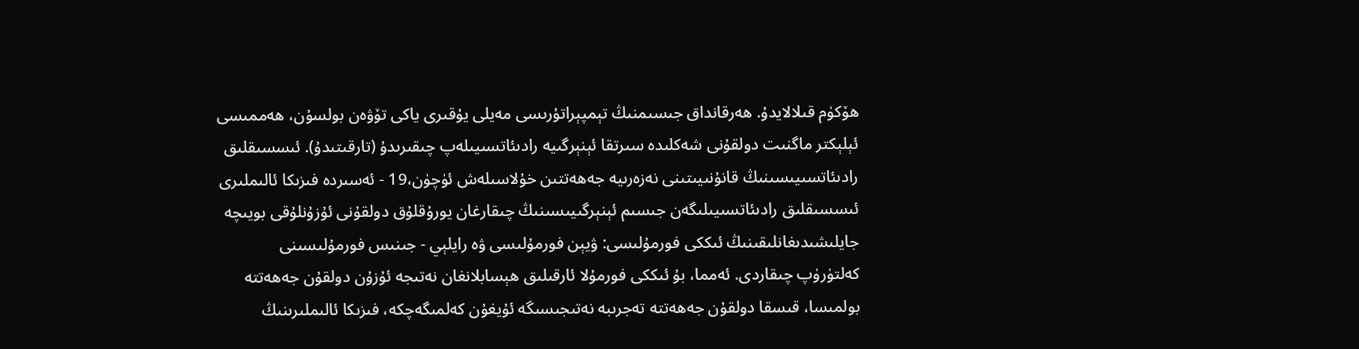ھۆكۈم قىلالايدۇ. ھەرقانداق جىسىمنىڭ تېمپېراتۇرىسى مەيلى يۇقىرى ياكى تۆۋەن بولسۇن، ھەممىسى ئېلېكتر ماگنىت دولقۇنى شەكلىدە سىرتقا ئېنېرگىيە رادىئاتسىيىلەپ چىقىرىدۇ (تارقىتىدۇ). ئىسسىقلىق رادىئاتسىيىسىنىڭ قانۇنىيىتىنى نەزەرىيە جەھەتتىن خۇلاسىلەش ئۈچۈن،19 - ئەسىردە فىزىكا ئالىملىرى ئىسسىقلىق رادىئاتسىيىلىگەن جىسىم ئېنېرگىيىسىنىڭ چىقارغان يورۇقلۇق دولقۇنى ئۇزۇنلۇقى بويىچە جايلىشىدىغانلىقىنىڭ ئىككى فورمۇلىسى: ۋيېن فورمۇلىسى ۋە رايلېي - جىنىس فورمۇلىسىنى كەلتۈرۈپ چىقاردى. ئەمما، بۇ ئىككى فورمۇلا ئارقىلىق ھېسابلانغان نەتىجە ئۇزۇن دولقۇن جەھەتتە بولمىسا، قىسقا دولقۇن جەھەتتە تەجرىبە نەتىجىسىگە ئۇيغۇن كەلمىگەچكە، فىزىكا ئالىملىرىنىڭ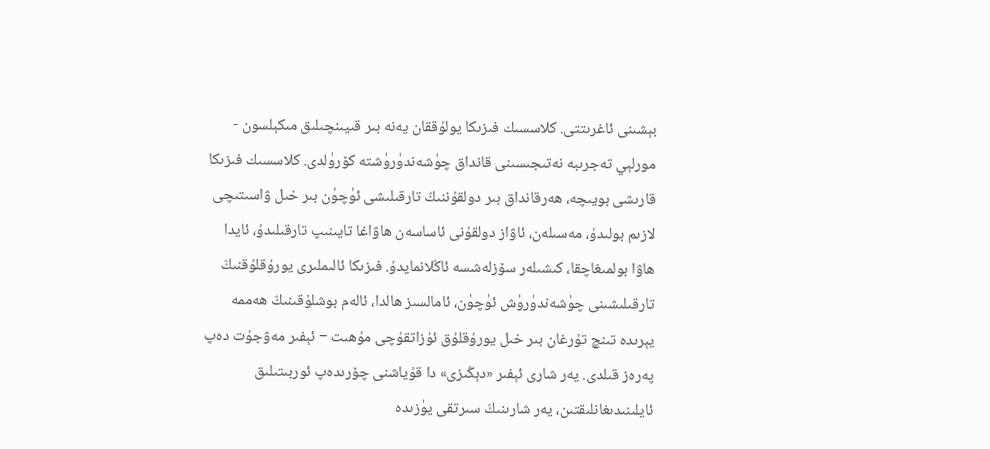بېشىنى ئاغرىتتى. كلاسسىك فىزىكا يولۇققان يەنە بىر قىيىنچىلىق مىكېلسون - مورلېي تەجرىبە نەتىجىسىنى قانداق چۈشەندۈرۈشتە كۆرۈلدى. كلاسسىك فىزىكا قارىشى بويىچە، ھەرقانداق بىر دولقۇننىڭ تارقىلىشى ئۈچۈن بىر خىل ۋاسىتىچى لازىم بولىدۇ، مەسىلەن، ئاۋاز دولقۇنى ئاساسەن ھاۋاغا تايىنىپ تارقىلىدۇ، ئايدا ھاۋا بولمىغاچقا، كىشىلەر سۆزلەشسە ئاڭلانمايدۇ. فىزىكا ئالىملىرى يورۇقلۇقنىڭ تارقىلىشىنى چۈشەندۈرۈش ئۈچۈن، ئامالسىز ھالدا، ئالەم بوشلۇقىنىڭ ھەممە يېرىدە تىنچ تۇرغان بىر خىل يورۇقلۇق ئۇزاتقۇچى مۇھىت − ئېفىر مەۋجۇت دەپ پەرەز قىلدى. يەر شارى ئېفىر «دېڭىزى» دا قۇياشنى چۆرىدەپ ئوربىتىلىق ئايلىنىدىغانلىقتىن، يەر شارىنىڭ سىرتقى يۈزىدە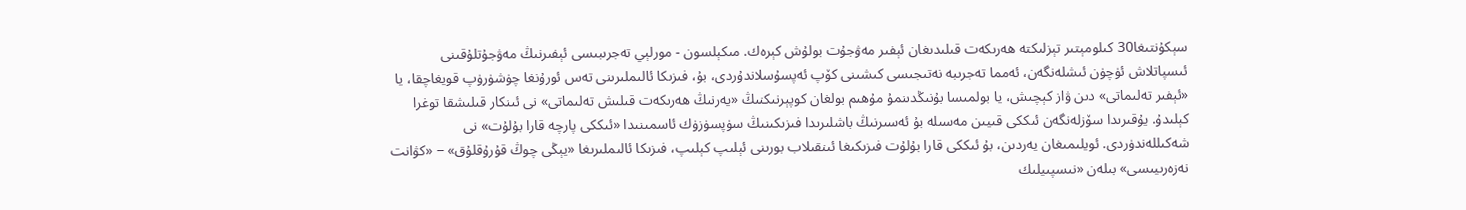سېكۇنتىغا30 كىلومېتىر تېزلىكتە ھەرىكەت قىلىدىغان ئېفىر مەۋجۇت بولۇش كېرەك. مىكېلسون - مورلېي تەجرىبىسى ئېفىرنىڭ مەۋجۇتلۇقىنى ئىسپاتلاش ئۈچۈن ئىشلەنگەن، ئەمما تەجرىبە نەتىجىسى كىشىنى كۆپ ئەپسۇسلاندۇردى، بۇ، فىزىكا ئالىملىرىنى تەس ئورۇنغا چۈشۈرۈپ قويغاچقا، يا «ئېفىر تەلىماتى» دىن ۋاز كېچىش، يا بولمىسا بۇنىڭدىنمۇ مۇھىم بولغان كوپېرنىكنىڭ «يەرنىڭ ھەرىكەت قىلىش تەلىماتى» نى ئىنكار قىلىشقا توغرا كېلىدۇ. يۇقىرىدا سۆزلەنگەن ئىككى قىيىن مەسىلە بۇ ئەسىرنىڭ باشلىرىدا فىزىكىنىڭ سۈپسۈزۈك ئاسمىنىدا «ئىككى پارچە قارا بۇلۇت» نى شەكىللەندۈردى. ئويلىمىغان يەردىن، بۇ ئىككى قارا بۇلۇت فىزىكىغا ئىنقىلاب بورىنى ئېلىپ كېلىپ، فىزىكا ئالىملىرىغا «يېڭى چوڭ قۇرۇقلۇق» − «كۋانت نەزەرىيىسى» بىلەن «نىسپىيلىك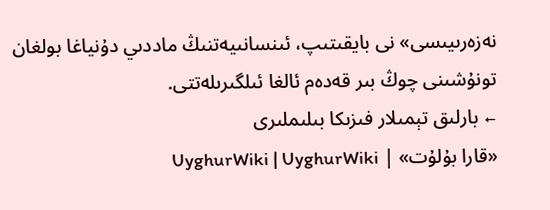نەزەرىيىسى» نى بايقىتىپ، ئىنسانىيەتنىڭ ماددىي دۇنياغا بولغان تونۇشىنى چوڭ بىر قەدەم ئالغا ئىلگىرىلەتتى.
← بارلىق تېمىلار فىزىكا بىلىملىرى
«قارا بۇلۇت» | UyghurWiki | UyghurWiki